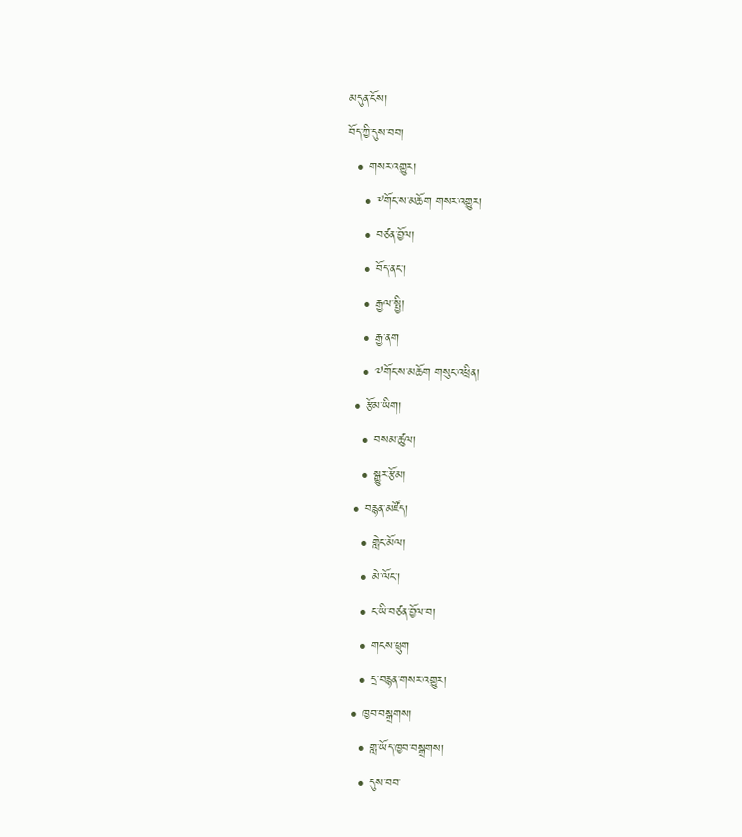མདུན་ངོས།
བོད་ཀྱི་དུས་བབ།
  • གསར་འགྱུར།
    • ༸གོང་ས་མཆོག གསར་འགྱུར།
    • བཙན་བྱོལ།
    • བོད་ནང་།
    • རྒྱལ་སྤྱི།
    • རྒྱ་ནག
    • ༧གོང་ས་མཆོག གསུང་འཕྲིན།
  • རྩོམ་ཡིག།
    • བསམ་ཚུལ།
    • སྒྱུར་རྩོམ།
  • བརྙན་མཛོད།
    • གླེང་མོལ།
    • མེ་ལོང་།
    • ང་ཡི་བཙན་བྱོལ་བ།
    • གངས་ཕྲུག
    • དྲ་བརྙན་གསར་འགྱུར།
  • ཁྱབ་བསྒྲགས།
    • གླ་ཡོད་ཁྱབ་བསྒྲགས།
    • དུས་བབ་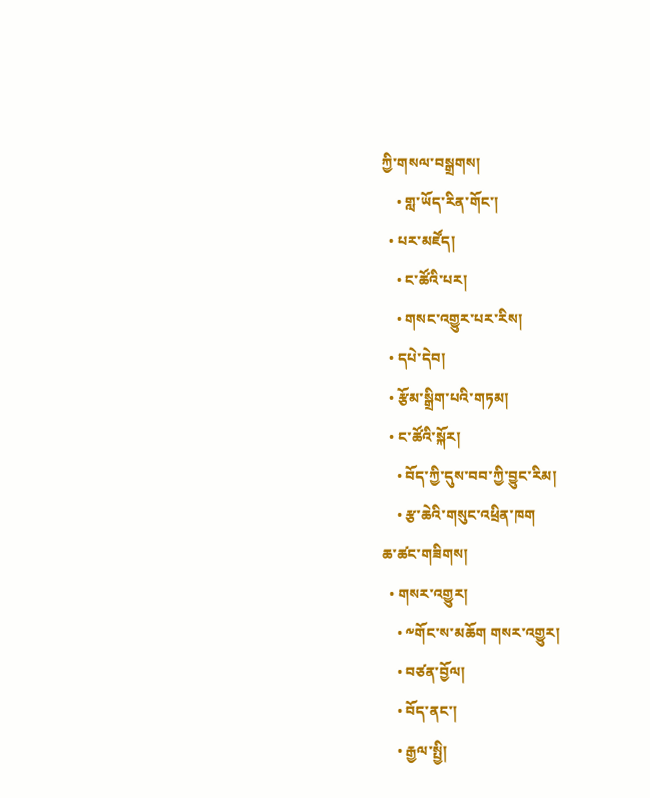ཀྱི་གསལ་བསྒྲགས།
    • གླ་ཡོད་རིན་གོང་།
  • པར་མཛོད།
    • ང་ཚོའི་པར།
    • གསང་འགྱུར་པར་རིས།
  • དཔེ་དེབ།
  • རྩོམ་སྒྲིག་པའི་གཏམ།
  • ང་ཚོའི་སྐོར།
    • བོད་ཀྱི་དུས་བབ་ཀྱི་བྱུང་རིམ།
    • རྩ་ཆེའི་གསུང་འཕྲིན་ཁག
ཆ་ཚང་གཟིགས།
  • གསར་འགྱུར།
    • ༸གོང་ས་མཆོག གསར་འགྱུར།
    • བཙན་བྱོལ།
    • བོད་ནང་།
    • རྒྱལ་སྤྱི།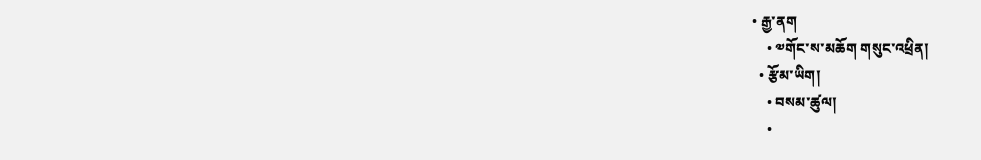• རྒྱ་ནག
    • ༧གོང་ས་མཆོག གསུང་འཕྲིན།
  • རྩོམ་ཡིག།
    • བསམ་ཚུལ།
    •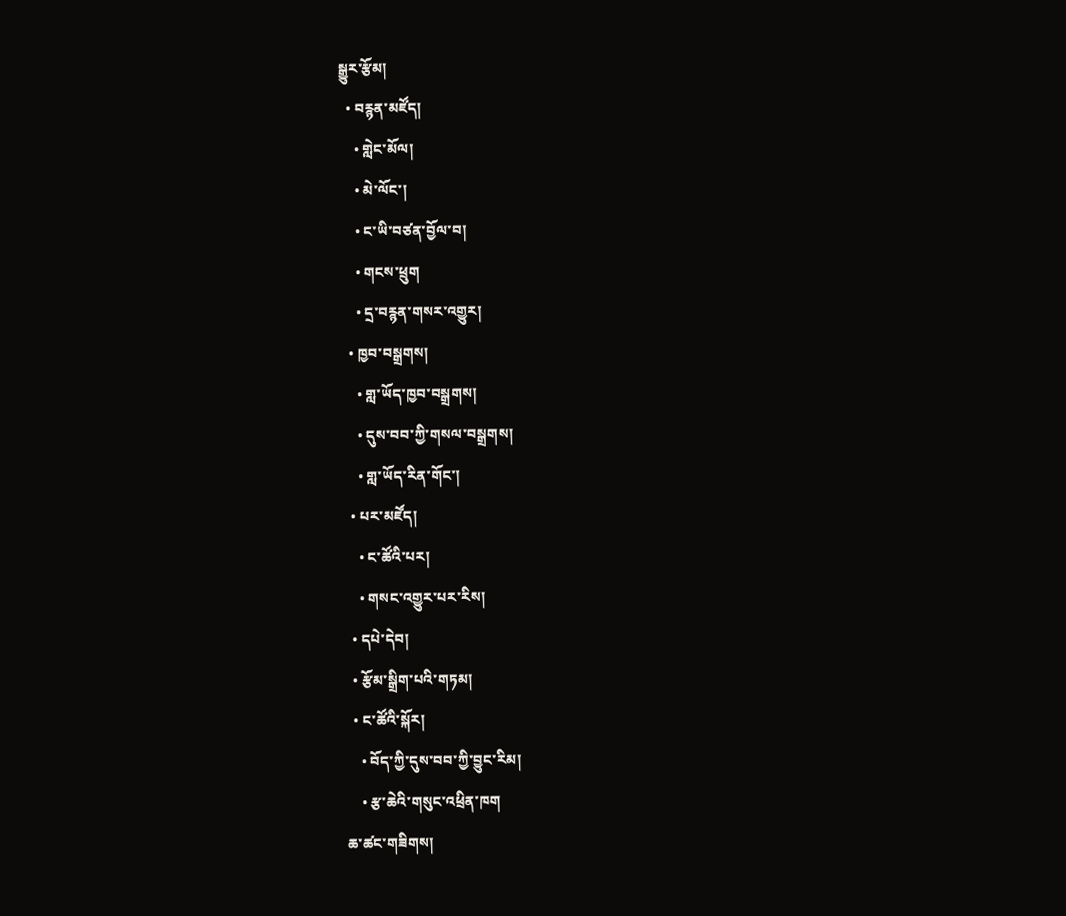སྒྱུར་རྩོམ།
  • བརྙན་མཛོད།
    • གླེང་མོལ།
    • མེ་ལོང་།
    • ང་ཡི་བཙན་བྱོལ་བ།
    • གངས་ཕྲུག
    • དྲ་བརྙན་གསར་འགྱུར།
  • ཁྱབ་བསྒྲགས།
    • གླ་ཡོད་ཁྱབ་བསྒྲགས།
    • དུས་བབ་ཀྱི་གསལ་བསྒྲགས།
    • གླ་ཡོད་རིན་གོང་།
  • པར་མཛོད།
    • ང་ཚོའི་པར།
    • གསང་འགྱུར་པར་རིས།
  • དཔེ་དེབ།
  • རྩོམ་སྒྲིག་པའི་གཏམ།
  • ང་ཚོའི་སྐོར།
    • བོད་ཀྱི་དུས་བབ་ཀྱི་བྱུང་རིམ།
    • རྩ་ཆེའི་གསུང་འཕྲིན་ཁག
ཆ་ཚང་གཟིགས།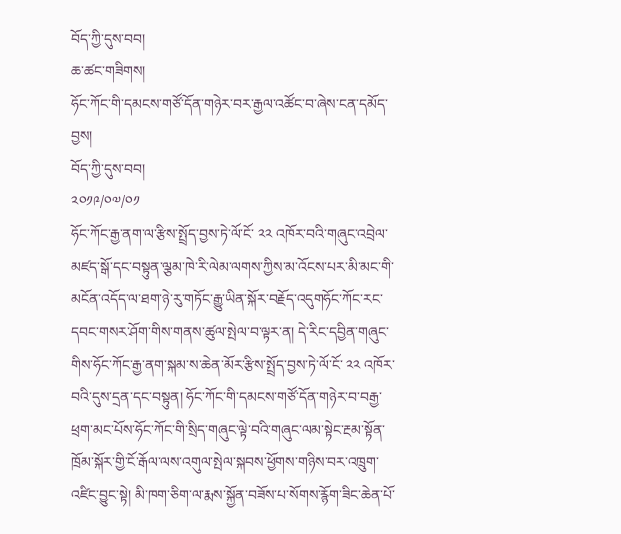བོད་ཀྱི་དུས་བབ།
ཆ་ཚང་གཟིགས།
ཧོང་ཀོང་གི་དམངས་གཙོ་དོན་གཉེར་བར་རྒྱལ་འཚོང་བ་ཞེས་ངན་དམོད་བྱས།
བོད་ཀྱི་དུས་བབ།
༢༠༡༩/༠༧/༠༡
ཧོང་ཀོང་རྒྱ་ནག་ལ་རྩིས་སྤྲོད་བྱས་ཏེ་ལོ་ངོ་ ༢༢ འཁོར་བའི་གཞུང་འབྲེལ་མཛད་སྒོ་དང་བསྟུན་ལྕམ་ཁེ་རི་ལེམ་ལགས་ཀྱིས་མ་འོངས་པར་མི་མང་གི་མངོན་འདོད་ལ་ཐག་ཉེ་རུ་གཏོང་རྒྱུ་ཡིན་སྐོར་བརྗོད་འདུགཧོང་ཀོང་རང་དབང་གསར་ཤོག་གིས་གནས་ཚུལ་སྤེལ་བ་ལྟར་ན། དེ་རིང་དབྱིན་གཞུང་གིས་ཧོང་ཀོང་རྒྱ་ནག་སྐམ་ས་ཆེན་མོར་རྩིས་སྤྲོད་བྱས་ཏེ་ལོ་ངོ་ ༢༢ འཁོར་བའི་དུས་དྲན་དང་བསྟུན། ཧོང་ཀོང་གི་དམངས་གཙོ་དོན་གཉེར་བ་བརྒྱ་ཕྲག་མང་པོས་ཧོང་ཀོང་གི་སྲིད་གཞུང་ལྟེ་བའི་གཞུང་ལམ་སྟེང་རྔམ་སྟོན་ཁྲོམ་སྐོར་གྱི་ངོ་རྒོལ་ལས་འགུལ་སྤེལ་སྐབས་ཕྱོགས་གཉིས་བར་འཁྲུག་འཛིང་བྱུང་སྟེ། མི་ཁག་ཅིག་ལ་རྨས་སྐྱོན་བཟོས་པ་སོགས་རྙོག་ཟིང་ཆེན་པོ་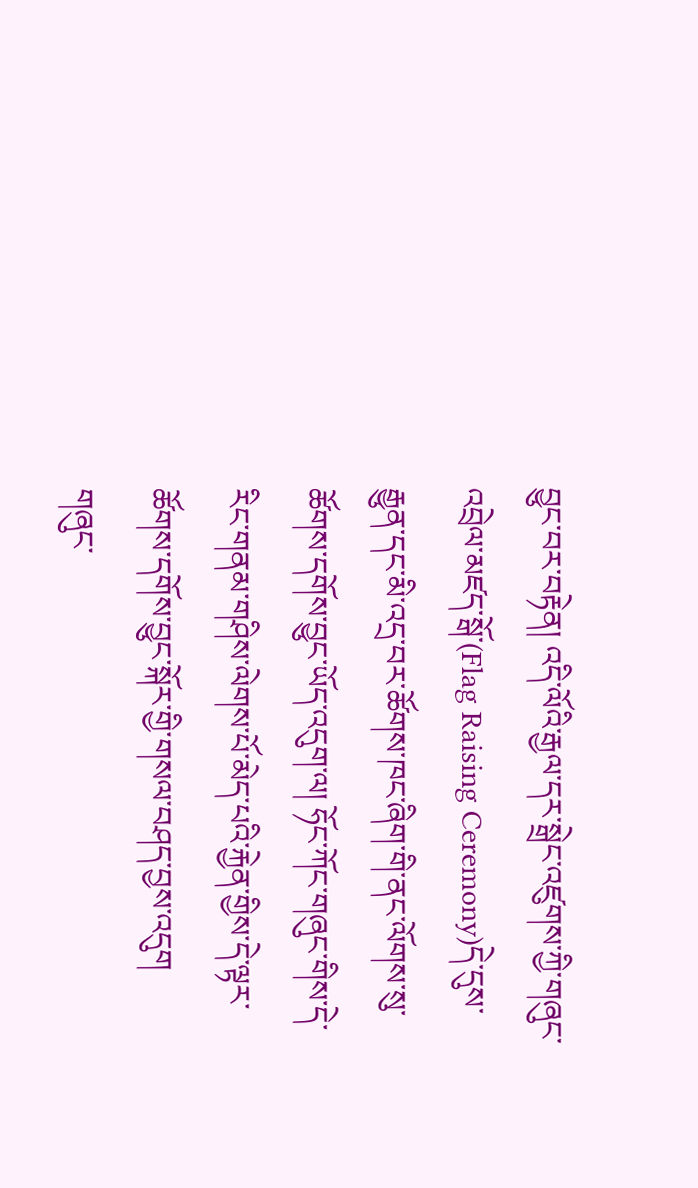བྱུང་བར་བརྟེན། འདི་ལོའི་རྒྱལ་དར་སྒྲེང་འཛུགས་ཀྱི་གཞུང་འབྲེལ་མཛད་སྒོ་(Flag Raising Ceremony)དེ་དུས་རྒྱུན་དང་མི་འདྲ་བར་ཚོགས་ཁང་ཞིག་གི་ནང་ལོགས་སུ་ཚོགས་དགོས་བྱུང་ཡོད་འདུག་ལ། ཧོང་ཀོང་གཞུང་གིས་དེ་རིང་གནམ་གཤིས་ལེགས་པོ་མེད་པའི་རྐྱེན་གྱིས་དེ་ལྟར་ཚོགས་དགོས་བྱུང་སྐོར་གྱི་གསལ་བཤད་བྱས་འདུག
གཞུང་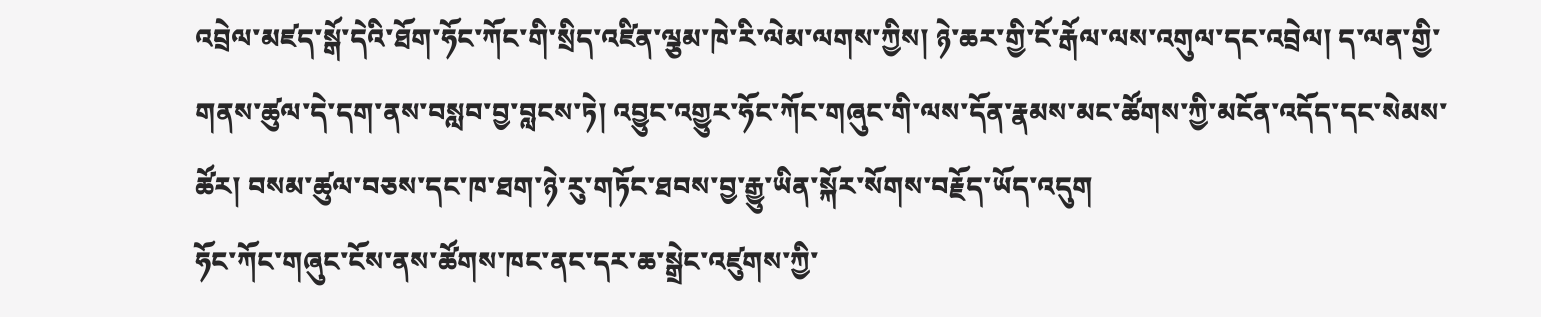འབྲེལ་མཛད་སྒོ་དེའི་ཐོག་ཧོང་ཀོང་གི་སྲིད་འཛིན་ལྕམ་ཁེ་རི་ལེམ་ལགས་ཀྱིས། ཉེ་ཆར་གྱི་ངོ་རྒོལ་ལས་འགུལ་དང་འབྲེལ། ད་ལན་གྱི་གནས་ཚུལ་དེ་དག་ནས་བསླབ་བྱ་བླངས་ཏེ། འབྱུང་འགྱུར་ཧོང་ཀོང་གཞུང་གི་ལས་དོན་རྣམས་མང་ཚོགས་ཀྱི་མངོན་འདོད་དང་སེམས་ཚོར། བསམ་ཚུལ་བཅས་དང་ཁ་ཐག་ཉེ་རུ་གཏོང་ཐབས་བྱ་རྒྱུ་ཡིན་སྐོར་སོགས་བརྗོད་ཡོད་འདུག
ཧོང་ཀོང་གཞུང་ངོས་ནས་ཚོགས་ཁང་ནང་དར་ཆ་སྒྲེང་འཛུགས་ཀྱི་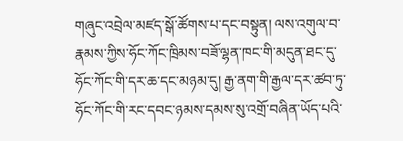གཞུང་འབྲེལ་མཛད་སྒོ་ཚོགས་པ་དང་བསྟུན། ལས་འགུལ་བ་རྣམས་ཀྱིས་ཧོང་ཀོང་ཁྲིམས་བཟོ་ལྷན་ཁང་གི་མདུན་ཐང་དུ་ཧོང་ཀོང་གི་དར་ཆ་དང་མཉམ་དུ། རྒྱ་ནག་གི་རྒྱལ་དར་ཚབ་ཏུ་ཧོང་ཀོང་གི་རང་དབང་ཉམས་དམས་སུ་འགྲོ་བཞིན་ཡོད་པའི་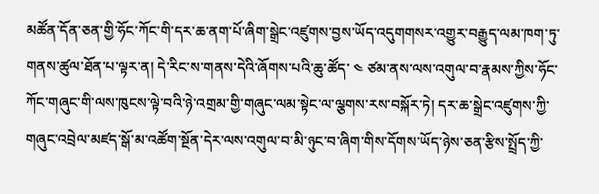མཚོན་དོན་ཅན་གྱི་ཧོང་ཀོང་གི་དར་ཆ་ནག་པོ་ཞིག་སྒྲེང་འཛུགས་བྱས་ཡོད་འདུགགསར་འགྱུར་བརྒྱུད་ལམ་ཁག་ཏུ་གནས་ཚུལ་ཐོན་པ་ལྟར་ན། དེ་རིང་ས་གནས་དེའི་ཞོགས་པའི་ཆུ་ཚོད་ ༤ ཙམ་ནས་ལས་འགུལ་བ་རྣམས་ཀྱིས་ཧོང་ཀོང་གཞུང་གི་ལས་ཁུངས་ལྟེ་བའི་ཉེ་འགྲམ་གྱི་གཞུང་ལམ་སྟེང་ལ་ལྕགས་རས་བསྐོར་ཏེ། དར་ཆ་སྒྲེང་འཛུགས་ཀྱི་གཞུང་འབྲེལ་མཛད་སྒོ་མ་འཚོག་སྔོན་དེར་ལས་འགུལ་བ་མི་ཉུང་བ་ཞིག་གིས་དོགས་ཡོད་ཉེས་ཅན་རྩིས་སྤྲོད་ཀྱི་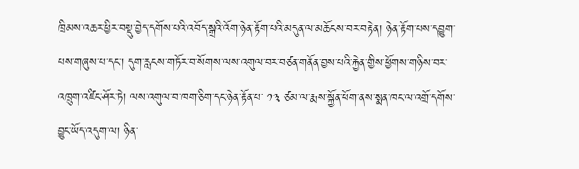ཁྲིམས་འཆར་ཕྱིར་བསྡུ་བྱེད་དགོས་པའི་འབོད་སྒྲའི་འོག་ཉེན་རྟོག་པའི་མདུན་ལ་མཆོངས་བར་བརྟེན། ཉེན་རྟོག་པས་དབྱུག་པས་གཞུས་པ་དང་། དུག་རླངས་གཏོར་བ་སོགས་ལས་འགུལ་བར་བཙན་གནོན་བྱས་པའི་རྐྱེན་གྱིས་ཕྱོགས་གཉིས་བར་འཁྲུག་འཛིང་ཤོར་ཏེ། ལས་འགུལ་བ་ཁག་ཅིག་དང་ཉེན་རྟོན་པ་ ༡༣ ཙམ་ལ་རྨས་སྐྱོན་ཕོག་ནས་སྨན་ཁང་ལ་འགྲོ་དགོས་བྱུང་ཡོད་འདུག་ལ། ཉིན་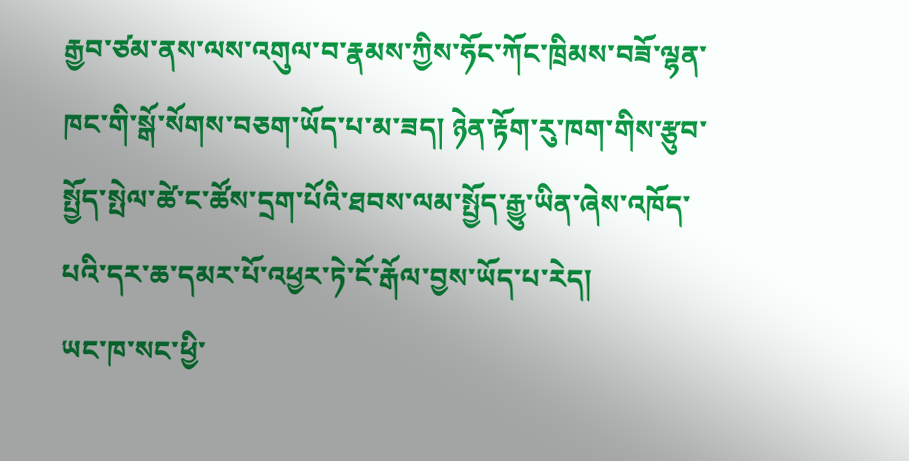རྒྱབ་ཙམ་ནས་ལས་འགུལ་བ་རྣམས་ཀྱིས་ཧོང་ཀོང་ཁྲིམས་བཟོ་ལྷན་ཁང་གི་སྒོ་སོགས་བཅག་ཡོད་པ་མ་ཟད། ཉེན་རྟོག་རུ་ཁག་གིས་རྩུབ་སྤྱོད་སྤེལ་ཚེ་ང་ཚོས་དྲག་པོའི་ཐབས་ལམ་སྤྱོད་རྒྱུ་ཡིན་ཞེས་འཁོད་པའི་དར་ཆ་དམར་པོ་འཕྱར་ཏེ་ངོ་རྒོལ་བྱས་ཡོད་པ་རེད།
ཡང་ཁ་སང་ཕྱི་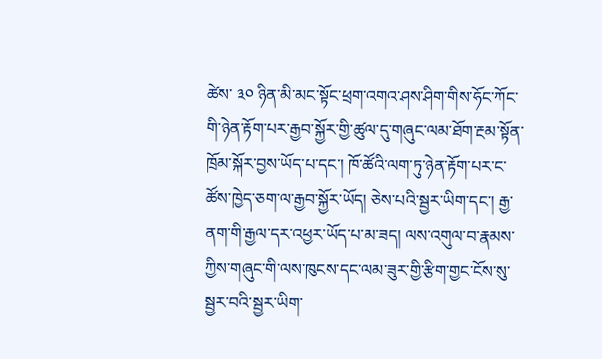ཚེས་ ༣༠ ཉིན་མི་མང་སྟོང་ཕྲག་འགའ་ཤས་ཤིག་གིས་ཧོང་ཀོང་གི་ཉེན་རྟོག་པར་རྒྱབ་སྐྱོར་གྱི་ཚུལ་དུ་གཞུང་ལམ་ཐོག་རྔམ་སྟོན་ཁྲོམ་སྐོར་བྱས་ཡོད་པ་དང་། ཁོ་ཚོའི་ལག་ཏུ་ཉེན་རྟོག་པར་ང་ཚོས་ཁྱེད་ཅག་ལ་རྒྱབ་སྐྱོར་ཡོད། ཅེས་པའི་སྦྱར་ཡིག་དང་། རྒྱ་ནག་གི་རྒྱལ་དར་འཕྱར་ཡོད་པ་མ་ཟད། ལས་འགུལ་བ་རྣམས་ཀྱིས་གཞུང་གི་ལས་ཁུངས་དང་ལམ་ཟུར་གྱི་རྩིག་གྱང་ངོས་སུ་སྦྱར་བའི་སྦྱར་ཡིག་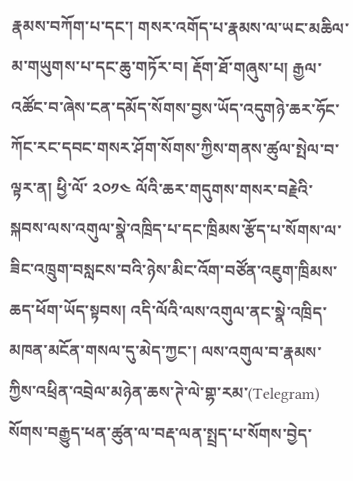རྣམས་བཀོག་པ་དང་། གསར་འགོད་པ་རྣམས་ལ་ཡང་མཆིལ་མ་གཡུགས་པ་དང་ཆུ་གཏོར་བ། རྡོག་ཐོ་གཞུས་པ། རྒྱལ་འཚོང་བ་ཞེས་ངན་དམོད་སོགས་བྱས་ཡོད་འདུགཉེ་ཆར་ཧོང་ཀོང་རང་དབང་གསར་ཤོག་སོགས་ཀྱིས་གནས་ཚུལ་སྤེལ་བ་ལྟར་ན། ཕྱི་ལོ་ ༢༠༡༤ ལོའི་ཆར་གདུགས་གསར་བརྗེའི་སྐབས་ལས་འགུལ་སྣེ་འཁྲིད་པ་དང་ཁྲིམས་རྩོད་པ་སོགས་ལ་ཟིང་འཁྲུག་བསླངས་བའི་ཉེས་མིང་འོག་བཙོན་འཇུག་ཁྲིམས་ཆད་ཕོག་ཡོད་སྟབས། འདི་ལོའི་ལས་འགུལ་ནང་སྣེ་འཁྲིད་མཁན་མངོན་གསལ་དུ་མེད་ཀྱང་། ལས་འགུལ་བ་རྣམས་ཀྱིས་འཕྲིན་འབྲེལ་མཉེན་ཆས་ཊེ་ལེ་གྷ་རམ་(Telegram) སོགས་བརྒྱུད་ཕན་ཚུན་ལ་བརྡ་ལན་སྤྲད་པ་སོགས་བྱེད་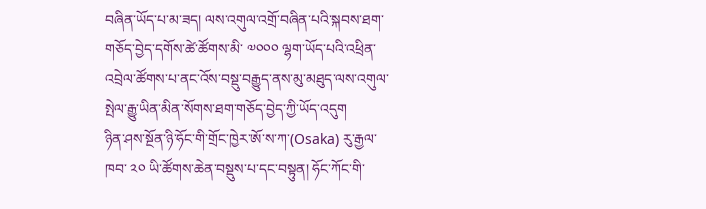བཞིན་ཡོད་པ་མ་ཟད། ལས་འགུལ་འགྲོ་བཞིན་པའི་སྐབས་ཐག་གཅོད་བྱེད་དགོས་ཚེ་ཚོགས་མི་ ༧༠༠༠ ལྷག་ཡོད་པའི་འཕྲིན་འབྲེལ་ཚོགས་པ་ནང་འོས་བསྡུ་བརྒྱུད་ནས་མུ་མཐུད་ལས་འགུལ་སྤེལ་རྒྱུ་ཡིན་མིན་སོགས་ཐག་གཅོད་བྱེད་ཀྱི་ཡོད་འདུག
ཉིན་ཤས་སྔོན་ཉི་ཧོང་གི་གྲོང་ཁྱེར་ཨོ་ས་ཀ་(Osaka) རུ་རྒྱལ་ཁབ་ ༢༠ ཡི་ཚོགས་ཆེན་བསྡུས་པ་དང་བསྟུན། ཧོང་ཀོང་གི་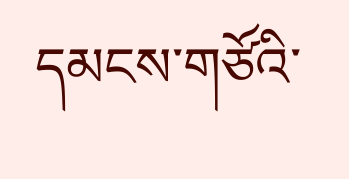དམངས་གཙོའི་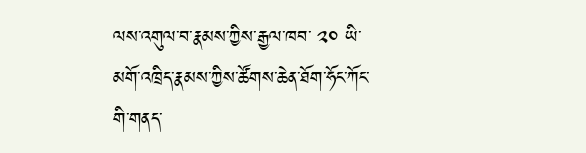ལས་འགུལ་བ་རྣམས་ཀྱིས་རྒྱལ་ཁབ་ ༢༠ ཡི་མགོ་འཁྲིད་རྣམས་ཀྱིས་ཚོགས་ཆེན་ཐོག་ཧོང་ཀོང་གི་གནད་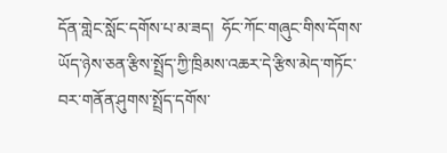དོན་གླེང་སློང་དགོས་པ་མ་ཟད།  ཧོང་ཀོང་གཞུང་གིས་དོགས་ཡོད་ཉེས་ཅན་རྩིས་སྤྲོད་ཀྱི་ཁྲིམས་འཆར་དེ་རྩིས་མེད་གཏོང་བར་གནོན་ཤུགས་སྤྲོད་དགོས་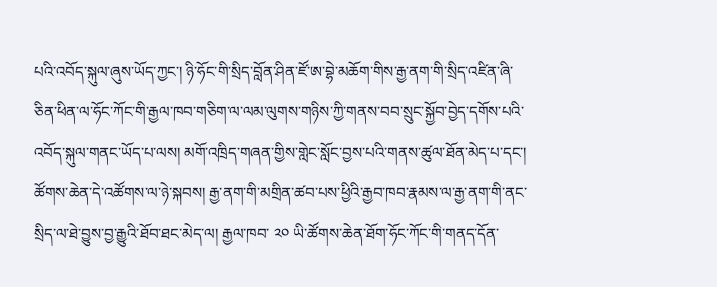པའི་འབོད་སྐུལ་ཞུས་ཡོད་ཀྱང་། ཉི་ཧོང་གི་སྲིད་བློན་ཤིན་ཛོ་ཨ་བྷེ་མཆོག་གིས་རྒྱ་ནག་གི་སྲིད་འཛིན་ཞི་ཅིན་ཕིན་ལ་ཧོང་ཀོང་གི་རྒྱལ་ཁབ་གཅིག་ལ་ལམ་ལུགས་གཉིས་ཀྱི་གནས་བབ་སྲུང་སྐྱོབ་བྱེད་དགོས་པའི་འབོད་སྐུལ་གནང་ཡོད་པ་ལས། མགོ་འཁྲིད་གཞན་གྱིས་གླེང་སློང་བྱས་པའི་གནས་ཚུལ་ཐོན་མེད་པ་དང་། ཚོགས་ཆེན་དེ་འཚོགས་ལ་ཉེ་སྐབས། རྒྱ་ནག་གི་མགྲིན་ཚབ་པས་ཕྱིའི་རྒྱབ་ཁབ་རྣམས་ལ་རྒྱ་ནག་གི་ནང་སྲིད་ལ་ཐེ་བྱུས་བྱ་རྒྱུའི་ཐོབ་ཐང་མེད་ལ། རྒྱལ་ཁབ་ ༢༠ ཡི་ཚོགས་ཆེན་ཐོག་ཧོང་ཀོང་གི་གནད་དོན་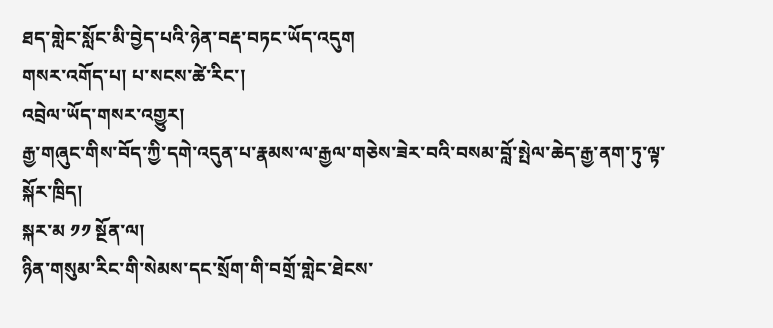ཐད་གླེང་སློང་མི་བྱེད་པའི་ཉེན་བརྡ་བཏང་ཡོད་འདུག
གསར་འགོད་པ། པ་སངས་ཚེ་རིང་།
འབྲེལ་ཡོད་གསར་འགྱུར།
རྒྱ་གཞུང་གིས་བོད་ཀྱི་དགེ་འདུན་པ་རྣམས་ལ་རྒྱལ་གཅེས་ཟེར་བའི་བསམ་བློ་སྤེལ་ཆེད་རྒྱ་ནག་ཏུ་ལྟ་སྐོར་ཁྲིད།
སྐར་མ ༡༡ སྔོན་ལ།
ཉིན་གསུམ་རིང་གི་སེམས་དང་སྲོག་གི་བགྲོ་གླེང་ཐེངས་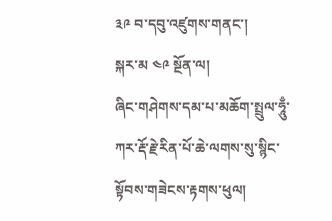༣༩ བ་དབུ་འཛུགས་གནང་།
སྐར་མ ༤༩ སྔོན་ལ།
ཞིང་གཤེགས་དམ་པ་མཆོག་སྤྲུལ་ཧཱུྃ་ཀར་རྡོ་རྗེ་རིན་པོ་ཆེ་ལགས་སུ་སྙིང་སྟོབས་གཟེངས་རྟགས་ཕུལ།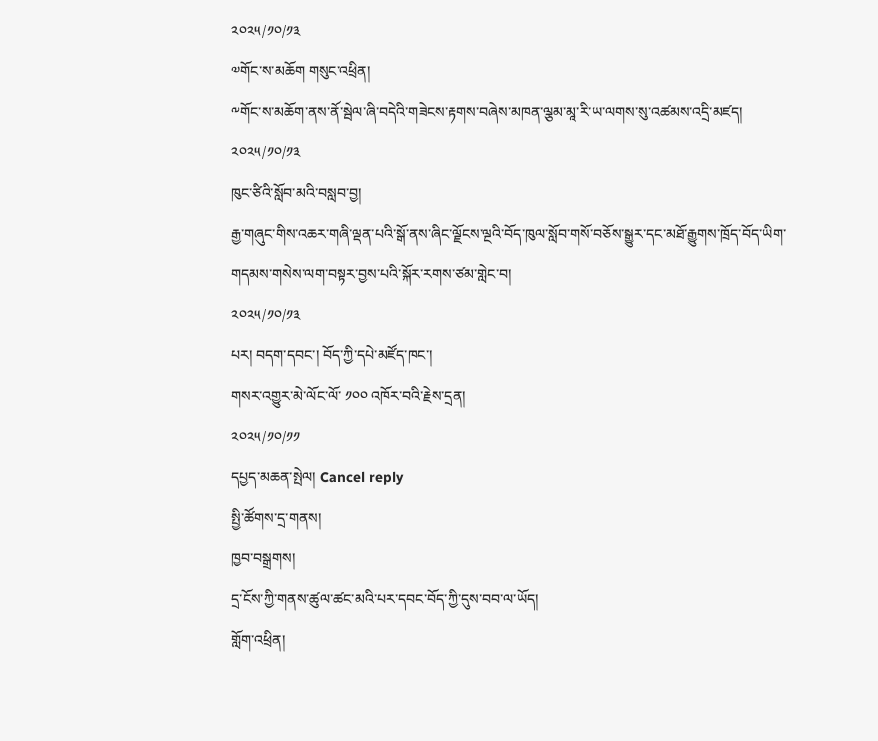༢༠༢༥/༡༠/༡༣
༧གོང་ས་མཆོག གསུང་འཕྲིན།
༸གོང་ས་མཆོག་ནས་ནོ་སྦེལ་ཞི་བདེའི་གཟེངས་རྟགས་བཞེས་མཁན་ལྕམ་མཱ་རི་ཡ་ལགས་སུ་འཚམས་འདྲི་མཛད།
༢༠༢༥/༡༠/༡༣
ཁུང་ཙིའི་སློབ་མའི་བསླབ་བྱ།
རྒྱ་གཞུང་གིས་འཆར་གཞི་ལྡན་པའི་སྒོ་ནས་ཞིང་ལྗོངས་ལྔའི་བོད་ཁུལ་སློབ་གསོ་བཅོས་སྒྱུར་དང་མཐོ་རྒྱུགས་ཁྲོད་བོད་ཡིག་གདམས་གསེས་ལག་བསྟར་བྱས་པའི་སྐོར་རགས་ཙམ་གླེང་བ།
༢༠༢༥/༡༠/༡༣
པར། བདག་དབང་། བོད་ཀྱི་དཔེ་མཛོད་ཁང་།
གསར་འགྱུར་མེ་ལོང་ལོ་ ༡༠༠ འཁོར་བའི་རྗེས་དྲན།
༢༠༢༥/༡༠/༡༡
དཔྱད་མཆན་སྤེལ། Cancel reply
སྤྱི་ཚོགས་དྲ་གནས།
ཁྱབ་བསྒྲགས།
དྲ་ངོས་ཀྱི་གནས་ཚུལ་ཚང་མའི་པར་དབང་བོད་ཀྱི་དུས་བབ་ལ་ཡོད།
གློག་འཕྲིན།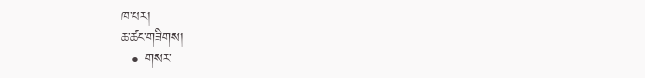ཁ་པར།
ཆ་ཚང་གཟིགས།
  • གསར་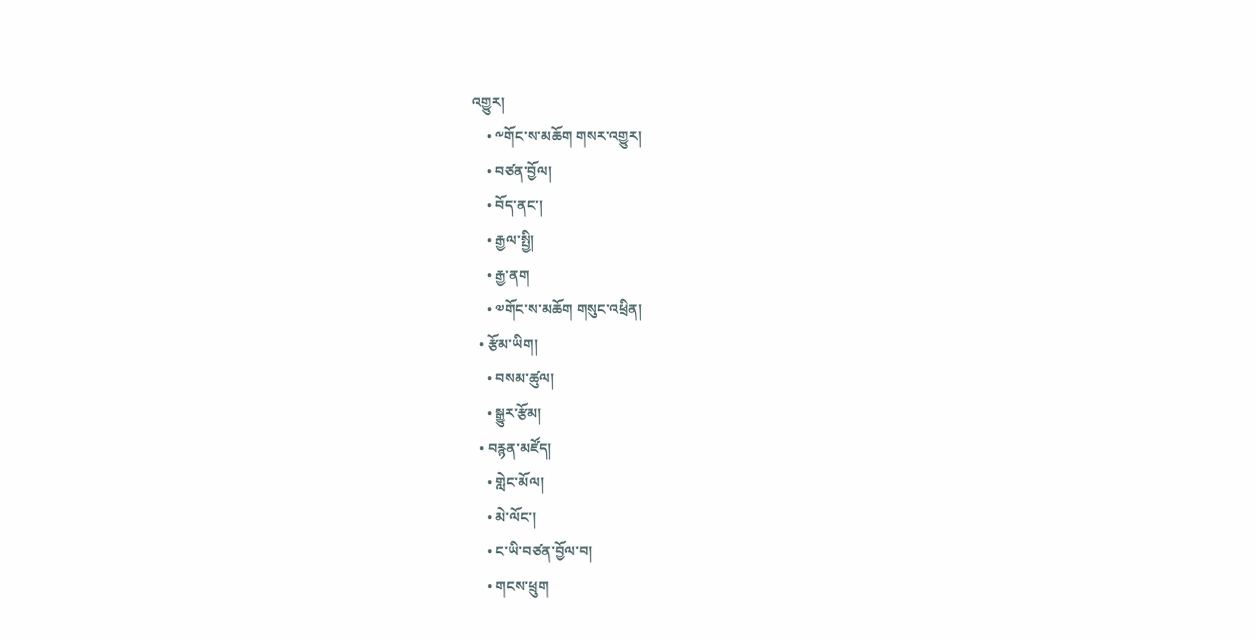འགྱུར།
    • ༸གོང་ས་མཆོག གསར་འགྱུར།
    • བཙན་བྱོལ།
    • བོད་ནང་།
    • རྒྱལ་སྤྱི།
    • རྒྱ་ནག
    • ༧གོང་ས་མཆོག གསུང་འཕྲིན།
  • རྩོམ་ཡིག།
    • བསམ་ཚུལ།
    • སྒྱུར་རྩོམ།
  • བརྙན་མཛོད།
    • གླེང་མོལ།
    • མེ་ལོང་།
    • ང་ཡི་བཙན་བྱོལ་བ།
    • གངས་ཕྲུག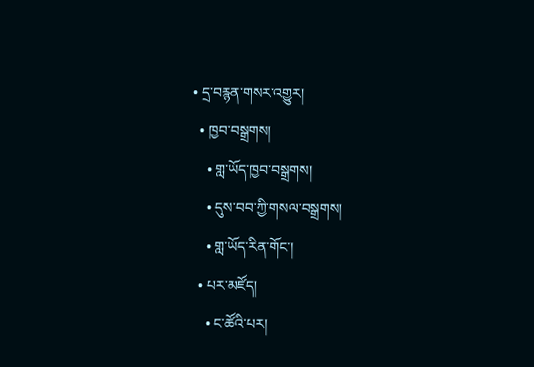• དྲ་བརྙན་གསར་འགྱུར།
  • ཁྱབ་བསྒྲགས།
    • གླ་ཡོད་ཁྱབ་བསྒྲགས།
    • དུས་བབ་ཀྱི་གསལ་བསྒྲགས།
    • གླ་ཡོད་རིན་གོང་།
  • པར་མཛོད།
    • ང་ཚོའི་པར།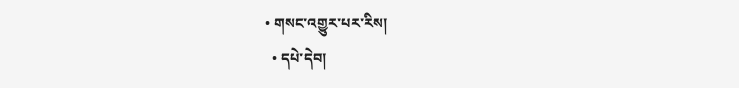• གསང་འགྱུར་པར་རིས།
  • དཔེ་དེབ།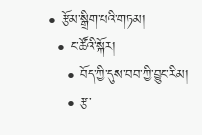• རྩོམ་སྒྲིག་པའི་གཏམ།
  • ང་ཚོའི་སྐོར།
    • བོད་ཀྱི་དུས་བབ་ཀྱི་བྱུང་རིམ།
    • རྩ་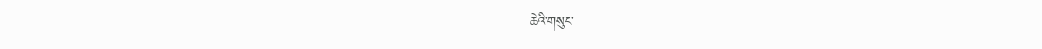ཆེའི་གསུང་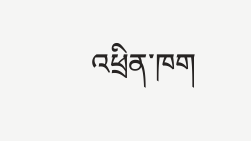འཕྲིན་ཁག